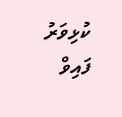ކުޅިވަރު
ފައިވް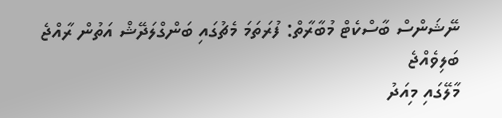ނޭޝަންސް ބާސްކެޓް މުބާރާތް: ފުރަތަމަ މެޗުގައި ބަންގްލަދޭޝް އަތުން ރާއްޖެ ބަލިވެއްޖެ
މާލޭގައި މިއަދު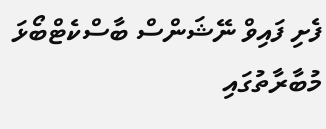ފެށި ފައިވް ނޭޝަންސް ބާސްކެޓްބޯޅަ މުބާރާތުގައި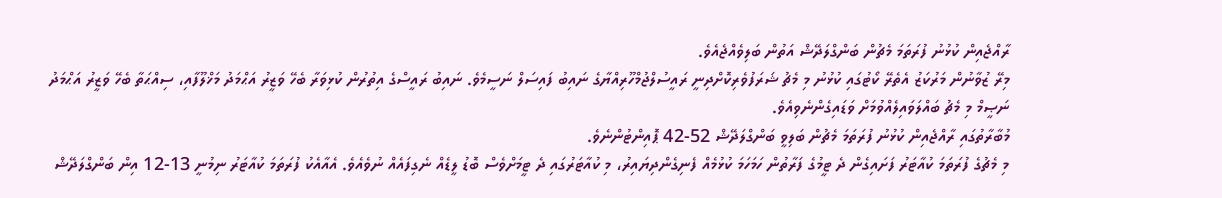ރާއްޖެއިން ކުޅުނު ފުރަތަމަ މެޗުން ބަންގްލަދޭޝް އަތުން ބަލިވެއްޖެއެވެ.
މިރޭ ޒުވާނުން މަރުކަޒު އެތެރޭ ކޯޓުގައި ކުޅުނު މި މެޗު ޝަރަފުވެރިކޮށްދިނީ ރައީސުލްޖުމްހޫރިއްޔާގެ ނައިބު ފައިސަލް ނަސީމެވެ. ނައިބު ރައީސްގެ އިތުރުން ކުޅިވަރާ ބެހޭ ވަޒީރު އަޙްމަދު މަޚްލޫފާއި، ސިއްޙަތާ ބެހޭ ވަޒީރު އަޙްމަދު ނަޞީމް މި މެޗު ބައްލަވައިލެއްވުމަށް ވަޑައިގެންނެވިއެވެ.
މުބާރާތުގައި ރާއްޖެއިން ކުޅުނު ފުރަތަމަ މެޗުން ބަލިވީ ބަންގްލަދޭޝް 52-42 ޕޮއިންޓުންނެވެ.
މި މެޗުގެ ފުރަތަމަ ކުއާޓަރު ފަށައިގެން ދެ ޓީމުގެ ފަރާތުން ހަމަހަމަ ކުޅުމެއް ފެނިގެންދިޔައިރު، މި ކުއާޓަރުގައި ދެ ޓީމަށްވެސް ބޮޑު ލީޑެއް ނެގިފައެއް ނުވެއެވެ. އެއާއެކު ފުރަތަމަ ކުއާޓަރު ނިމުނީ 13-12 އިން ބަންގްލަދޭޝް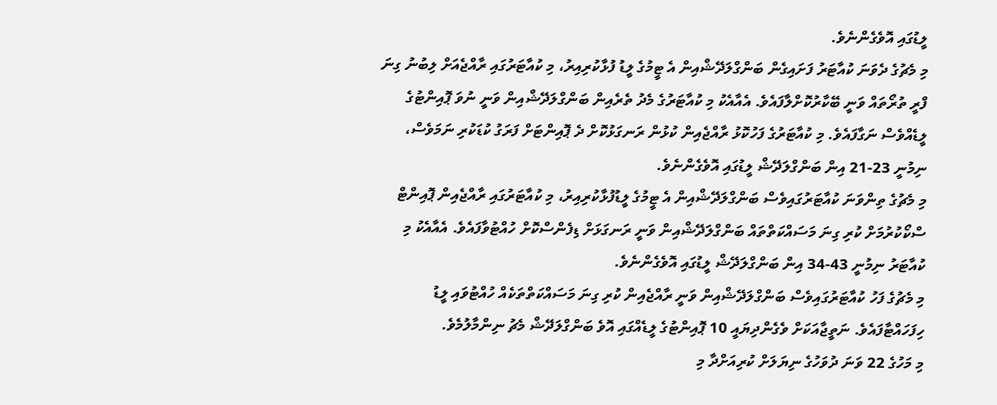ލީޑުގައި އޮވެގެންނެވެ.
މި މެޗުގެ ދެވަނަ ކުއާޓަރު ފަށައިގެން ބަންގްލަދޭޝްއިން އެ ޓީމުގެ ލީޑު ފުޅާކުރިއިރު، މި ކުއާޓަރުގައި ރާއްޖެއަށް ލިބުނު ގިނަ ފްރީ ތުރޯތައް ވަނީ ބޭކާރުކޮށްލާފައެވެ. އެއާއެކު މި ކުއާޓަރުގެ މެދު ތެރެއިން ބަންގްލަދޭޝްއިން ވަނީ ނުވަ ޕޮއިންޓުގެ ލީޑެއްވެސް ނަގާފައެވެ. މި ކުއާޓަރުގެ ފަހުކޮޅު ރާއްޖެއިން ކުޅުން ރަނގަޅުކޮށް ދެ ޕޮއިންޓަށް ފަރަގު ކުޑަކުރި ނަމަވެސް، ނިމުނީ 23-21 އިން ބަންގްލަދޭޝް ލީޑުގައި އޮވެގެންނެވެ.
މި މެޗުގެ ތިންވަނަ ކުއާޓަރުގައިވެސް ބަންގްލަދޭޝްއިން އެ ޓީމުގެ ލީޑުފުޅާކުރިއިރު، މި ކުއާޓަރުގައި ރާއްޖެއިން ޕޮއިންޓް ސްކޯކުރުމަށް ކުރި ގިނަ މަސައްކަތްތައް ބަންގްލަދޭޝްއިން ވަނީ ރަނގަޅަށް ޑިފެންސްކޮށް ހުއްޓުވާފައެވެ. އެއާއެކު މި ކުއާޓަރު ނިމުނީ 43-34 އިން ބަންގްލަދޭޝް ލީޑުގައި އޮވެގެންނެވެ.
މި މެޗުގެ ފަހު ކުއާޓަރުގައިވެސް ބަންގްލަދޭޝްއިން ވަނީ ރާއްޖެއިން ކުރި ގިނަ މަސައްކަތްތަކެއް ހުއްޓުވައި ލީޑު ހިފަހައްޓާފައެވެ. ނަތީޖާއަކަށް ވެގެންދިޔައީ 10 ޕޮއިންޓުގެ ލީޑެއްގައި އޮވެ ބަންގްލަދޭޝް މެޗު ނިންމާލުމެވެ.
މި މަހުގެ 22 ވަނަ ދުވަހުގެ ނިޔަލަށް ކުރިއަށްދާ މި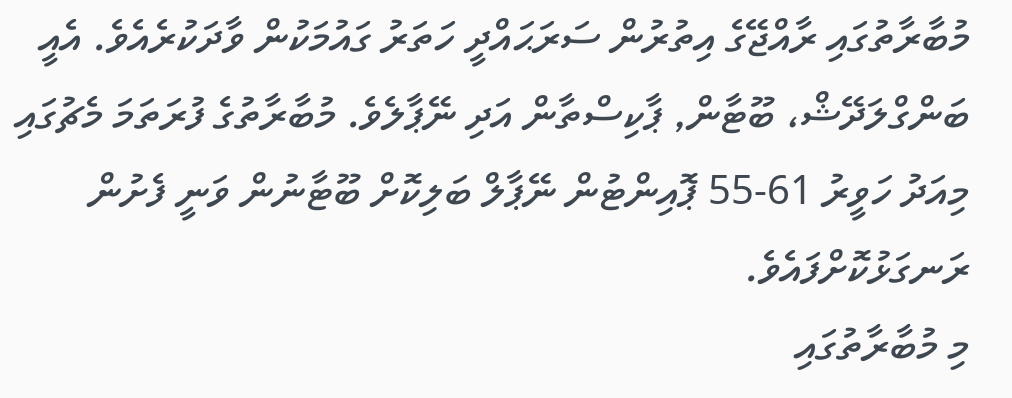މުބާރާތުގައި ރާއްޖޭގެ އިތުރުން ސަރަޙައްދީ ހަތަރު ގައުމަކުން ވާދަކުރެއެވެ. އެއީ ބަންގްލަދޭޝް، ބޫޓާން, ޕާކިސްތާން އަދި ނޭޕާލެވެ. މުބާރާތުގެ ފުރަތަމަ މެޗުގައި މިއަދު ހަވީރު 61-55 ޕޮއިންޓުން ނޭޕާލް ބަލިކޮށް ބޫޓާނުން ވަނީ ފެށުން ރަނގަޅުކޮށްފައެވެ.
މި މުބާރާތުގައި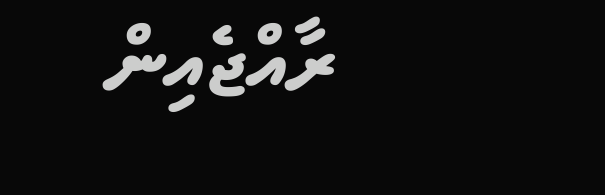ރާއްޖެއިން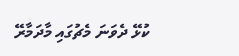ކުޅޭ ދެވަނަ މެޗުގައި މާދަމާރޭ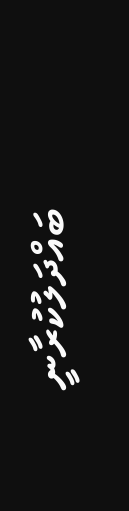ބައްދަލުކުރާނީ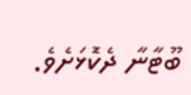ބޫޓާނާ ދެކޮޅަށެވެ.